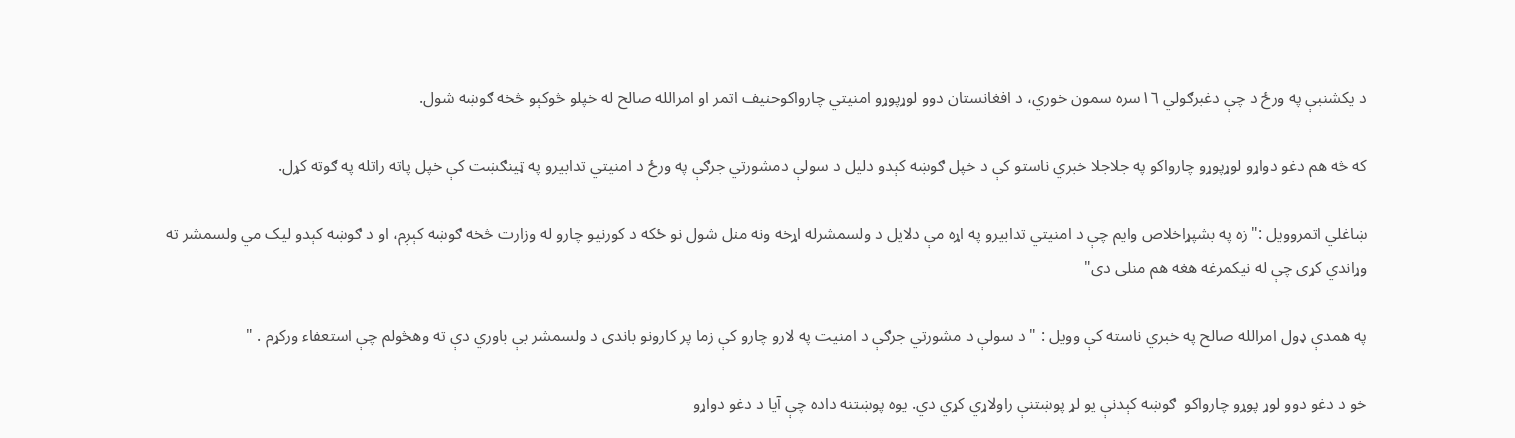د يکشنبې په ورځ د چې دغبرګولي ١٦سره سمون خوري، د افغانستان دوو لوړپوړو امنيتي چارواکوحنيف اتمر او امرالله صالح له خپلو څوکېو څخه ګوښه شول.

که څه هم دغو دواړو لوړپوړو چارواکو په جلاجلا خبري ناستو کې د خپل ګوښه کېدو دليل د سولې دمشورتي جرګې په ورځ د امنيتي تدابيرو په ټينګښت کې خپل پاته راتله په ګوته کړل.

ښاغلي اتمروويل :"زه په بشپړاخلاص وايم چې د امنيتي تدابيرو په اړه مې دلايل د ولسمشرله اړخه ونه منل شول نو ځکه د کورنيو چارو له وزارت څخه ګوښه کېږم، او د ګوښه کېدو ليک مي ولسمشر ته وړاندي کړى چې له نيکمرغه هغه هم منلى دى"

په همدې ډول امرالله صالح په خبري ناسته کې وويل : " د سولې د مشورتي جرګې د امنيت په لارو چارو کې زما پر کارونو باندی د ولسمشر بې باوري دې ته وهڅولم چې استعفاء ورکړم . "

خو د دغو دوو لوړ پوړو چارواکو  ګوښه کېدنې يو لړ پوښتنې راولاړي کړي دي. يوه پوښتنه داده چې آيا د دغو دواړو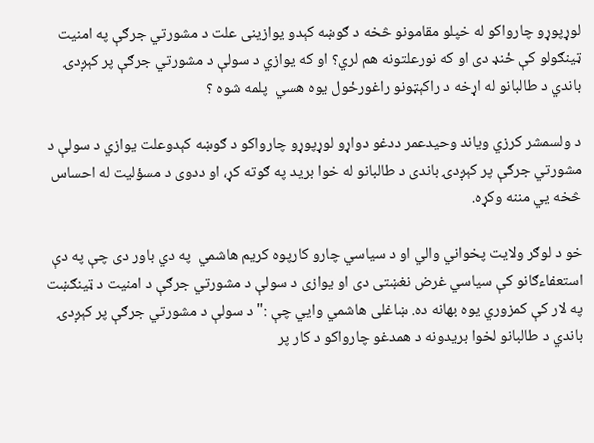لوړپوړو چارواکو له خپلو مقامونو څخه د ګوښه کېدو يوازينى علت د مشورتي جرګې په امنيت ټينګولو کې ځنډ دى او که نورعلتونه هم لري؟ او که يوازي د سولې د مشورتي جرګې پر کېږدۍ باندي د طالبانو له اړخه د راکېټونو راغورځول يوه هسي  پلمه شوه ؟

د ولسمشر کرزي وياند وحيدعمر ددغو دواړو لوړپوړو چارواکو د ګوښه کېدوعلت يوازي د سولې د مشورتي جرګې پر کېږدۍ باندی د طالبانو له خوا بريد په ګوته کړ، او ددوى د مسؤليت له احساس څخه يي مننه وکړه.

خو د لوګر ولايت پخواني والي او د سياسي چارو کارپوه کريم هاشمي  په دي باور دى چې په دې استعفاءګانو کې سياسي غرض نغښتى دى او يوازى د سولې د مشورتي جرګې د امنيت د ټينګښت په لار کې کمزوري يوه بهانه ده. ښاغلى هاشمي وايي چې :" د سولې د مشورتي جرګې پر کېږدۍ باندي د طالبانو لخوا بريدونه د همدغو چارواکو د کار پر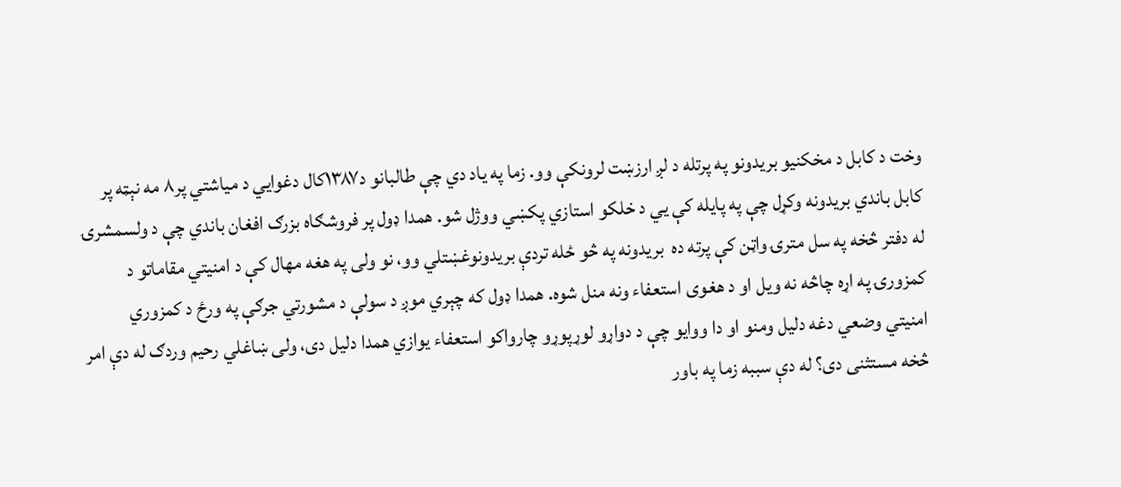وخت د کابل د مخکنيو بريدونو په پرتله د لږ ارزښت لرونکې وو. زما په ياد دي چې طالبانو د١٣٨٧کال دغوايي د مياشتي پر٨ مه نېټه پر کابل باندي بريدونه وکړل چې په پايله کې يي د خلکو استازي پکښي ووژل شو. همدا ډول پر فروشګاه بزرګ افغان باندي چې د ولسمشرۍ له دفتر څخه په سل مترۍ واټن کې پرته ده  بريدونه په څو ځله تردې بريدونوغښتلي وو، نو ولی په هغه مهال کې د امنيتي مقاماتو د کمزورۍ په اړه چاڅه نه ويل او د هغوى استعفاء ونه منل شوه. همدا ډول که چېري موږ د سولې د مشورتي جرګې په ورځ د کمزوري امنيتي وضعي دغه دليل ومنو او دا ووايو چې د دواړو لوړپوړو چارواکو استعفاء يوازي همدا دليل دى، ولی ښاغلي رحيم وردګ له دې امر څخه مستثنى دى؟ له دې سببه زما په باور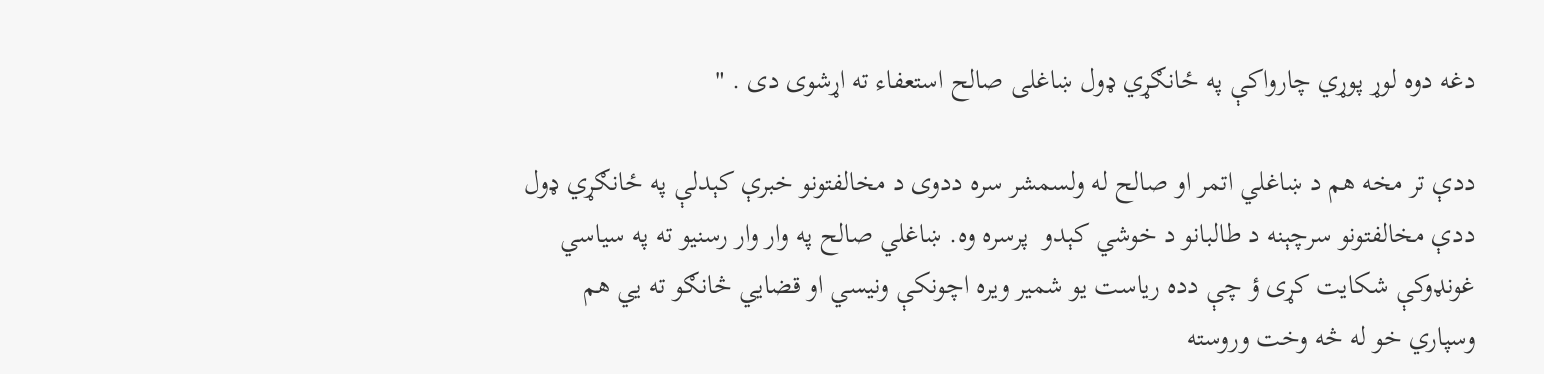دغه دوه لوړ پوړي چارواکې په ځانګړي ډول ښاغلى صالح استعفاء ته اړشوى دى . "

ددې تر مخه هم د ښاغلي اتمر او صالح له ولسمشر سره ددوى د مخالفتونو خبرې کېدلې په ځانګړي ډول ددې مخالفتونو سرچېنه د طالبانو د خوشي کېدو  پرسره وه. ښاغلي صالح په وار وار رسنيو ته په سياسي غونډوکې شکايت کړى ؤ چې دده رياست يو شمير ويره اچونکې ونيسي او قضايي څانګو ته يي هم وسپاري خو له څه وخت وروسته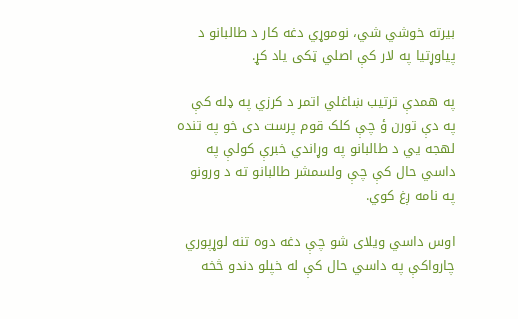بيرته خوشي شي، نوموړي دغه کار د طالبانو د پياوړتيا په لار کې اصلي ټکى ياد کړ.

په همدې ترتيب ښاغلي اتمر د کرزي په ډله کې په دې تورن ؤ چې کلک قوم پرست دى خو په تنده لهجه يي د طالبانو په وړاندي خبرې کولې په داسي حال کې چې ولسمشر طالبانو ته د ورونو په نامه ږغ کوي.

اوس داسي ويلاى شو چې دغه دوه تنه لوړپوري چارواکې په داسي حال کې له خپلو دندو څخه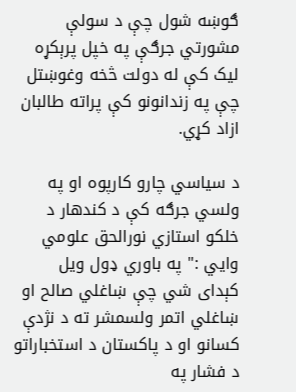ګوښه شول چې د سولې مشورتي جرګې په خپل پرېکړه ليک کې له دولت څخه وغوښتل چې په زندانونو کې پراته طالبان ازاد کړي.

د سياسي چارو کارپوه او په ولسي جرګه کې د کندهار د خلکو استازي نورالحق علومي وايي :" په باوري ډول ويل کېداى شي چې ښاغلي صالح او ښاغلي اتمر ولسمشر ته د نژدې کسانو او د پاکستان د استخباراتو د فشار په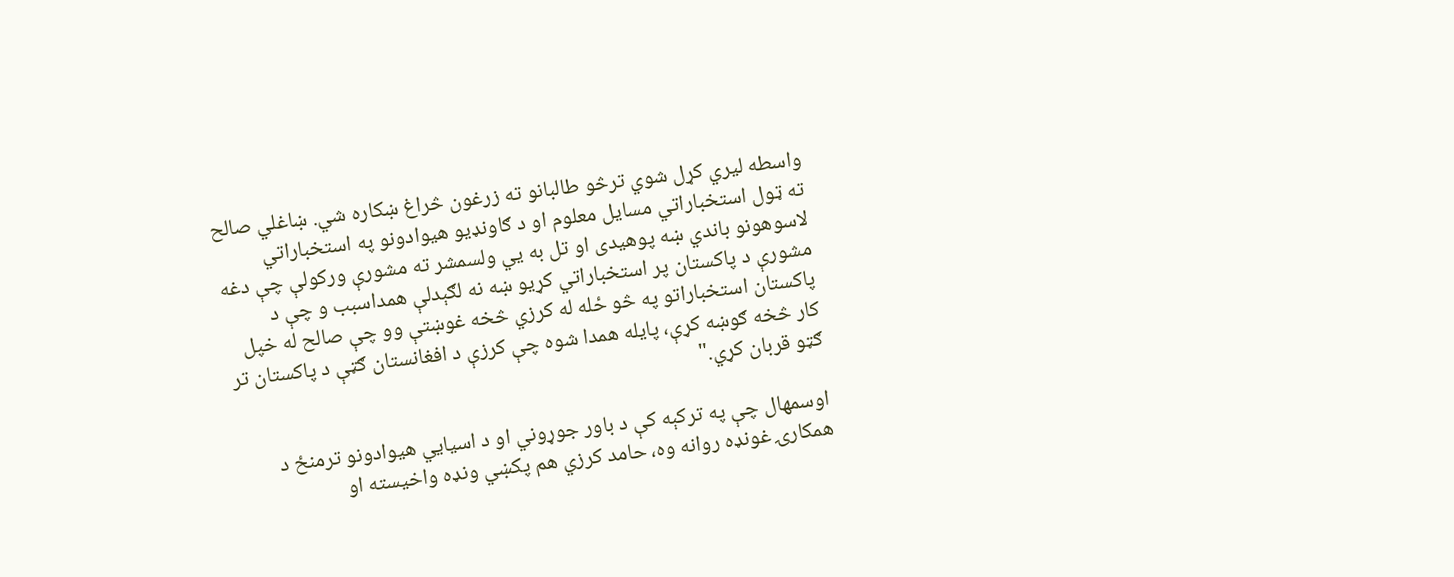واسطه ليري کړل شوي ترڅو طالبانو ته زرغون څراغ ښکاره شي. ښاغلي صالح ته ټول استخباراتي مسايل معلوم او د ګاونډيو هيوادونو په استخباراتي لاسوهونو باندي ښه پوهيدى او تل به يي ولسمشر ته مشورې ورکولې چې دغه مشورې د پاکستان پر استخباراتي کړيو ښه نه لګېدلې همداسبب و چې د پاکستان استخباراتو په څو ځله له کرزي څخه غوښتې وو چې صالح له خپل کار څخه ګوښه کړې، پايله همدا شوه چې کرزې د افغانستان ګټې د پاکستان تر ګټو قربان کړي."

اوسمهال چې په ترکېه کې د باور جوړوني او د اسيايي هيوادونو ترمنځ د همکارۍ غونډه روانه وه، حامد کرزي هم پکښي ونډه واخيسته او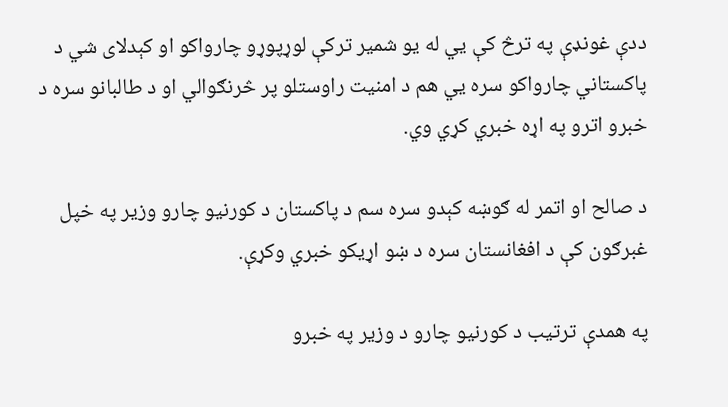ددې غونډې په ترڅ کې يي له يو شمير ترکې لوړپوړو چارواکو او کېدلاى شي د پاکستاني چارواکو سره يي هم د امنيت راوستلو پر څرنګوالي او د طالبانو سره د خبرو اترو په اړه خبري کړي وي.

د صالح او اتمر له ګوښه کېدو سره سم د پاکستان د کورنيو چارو وزير په خپل غبرګون کې د افغانستان سره د ښو اړيکو خبري وکړې.

په همدې ترتيب د کورنيو چارو د وزير په خبرو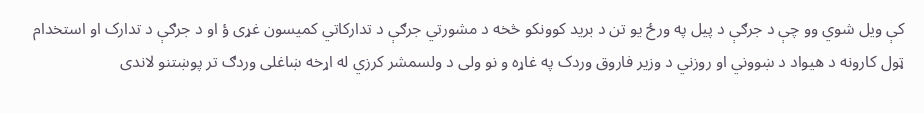کې ويل شوي وو چې د جرګې د پيل په ورځ يو تن د بريد کوونکو څخه د مشورتي جرګې د تدارکاتي کميسون غړى ؤ او د جرګې د تدارک او استخدام ټول کارونه د هيواد د ښووني او روزني د وزير فاروق وردک په غاړه و نو ولی د ولسمشر کرزي له اړخه ښاغلى وردګ تر پوښتنو لاندی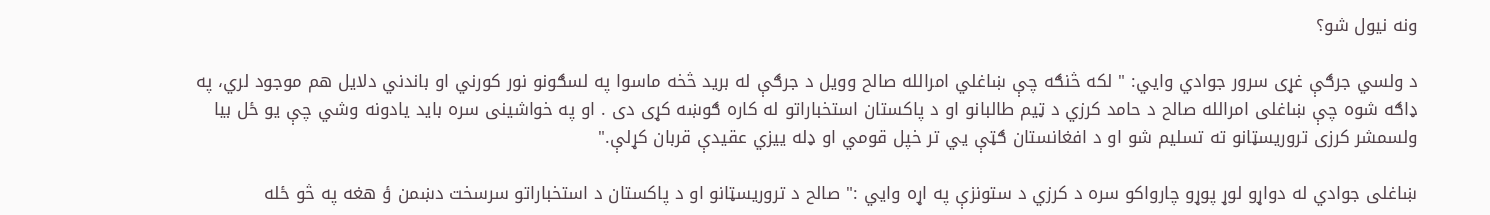ونه نیول شو؟

د ولسي جرګې غړى سرور جوادي وايي: " لکه څنګه چې ښاغلي امرالله صالح وويل د جرګې له بريد څخه ماسوا په لسګونو نور کورني او باندني دلايل هم موجود لري، په ډاګه شوه چې ښاغلى امرالله صالح د حامد کرزي د ټيم طالبانو او د پاکستان استخباراتو له کاره ګوښه کړى دى . او په خواشينى سره بايد يادونه وشي چې يو ځل بيا ولسمشر کرزى تروريسټانو ته تسليم شو او د افغانستان ګټې يي تر خپل قومي او ډله ییزي عقيدې قربان کړلې."

ښاغلى جوادي له دواړو لوړ پوړو چارواکو سره د کرزي د ستونزې په اړه وايي :" صالح د تروريسټانو او د پاکستان د استخباراتو سرسخت دښمن ؤ هغه په څو ځله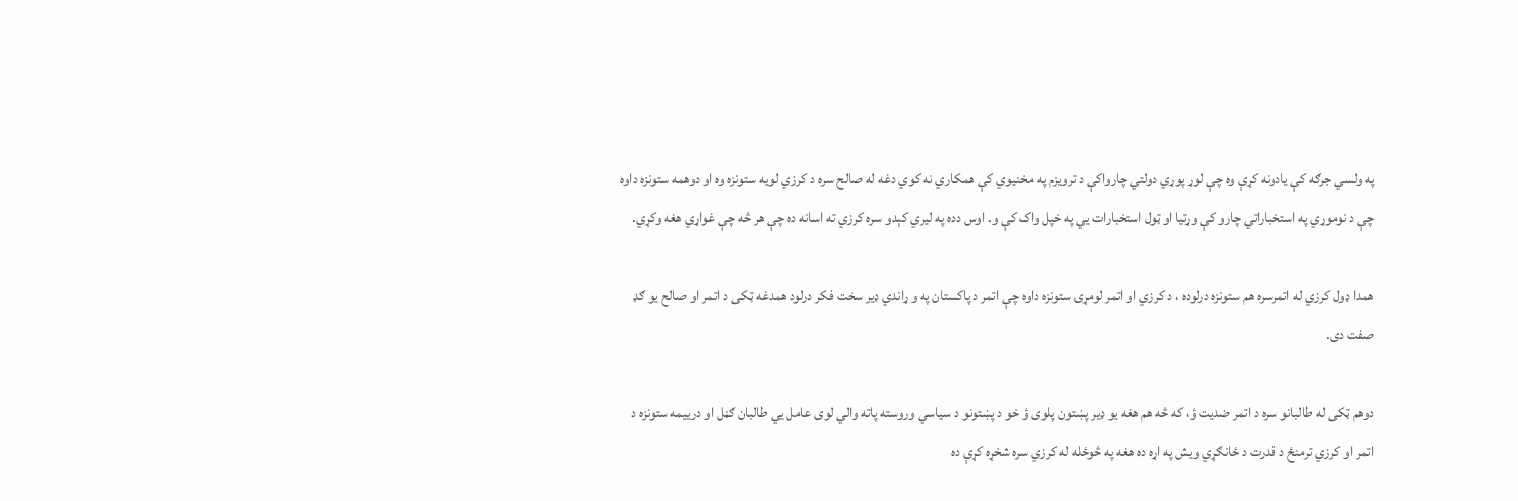په ولسي جرګه کې يادونه کړې وه چې لوړ پوړي دولتي چارواکې د ترويزم په مخنيوي کې همکاري نه کوي دغه له صالح سره د کرزي لويه ستونزه وه او دوهمه ستونزه داوه چې د نوموړي په استخباراتي چارو کې وړتيا او ټول استخبارات يي په خپل واک کې و. اوس دده په ليري کېدو سره کرزي ته اسانه ده چې هر څه چې غواړي هغه وکړي.

همدا ډول کرزي له اتمرسره هم ستونزه درلوده ، د کرزي او اتمر لومړۍ ستونزه داوه چې اتمر د پاکستان په و ړاندي ډير سخت فکر درلود همدغه ټکى د اتمر او صالح يو ګډ صفت دى.

دوهم ټکى له طالبانو سره د اتمر ضديت ؤ، که څه هم هغه يو ډير پښتون پلوى ؤ خو د پښتونو د سياسي وروسته پاته والي لوى عامل يي طالبان ګڼل او درييمه ستونزه د اتمر او کرزي ترمنځ د قدرت د ځانګړي ويش په اړه ده هغه په څوځله له کرزي سره شخړه کړې ده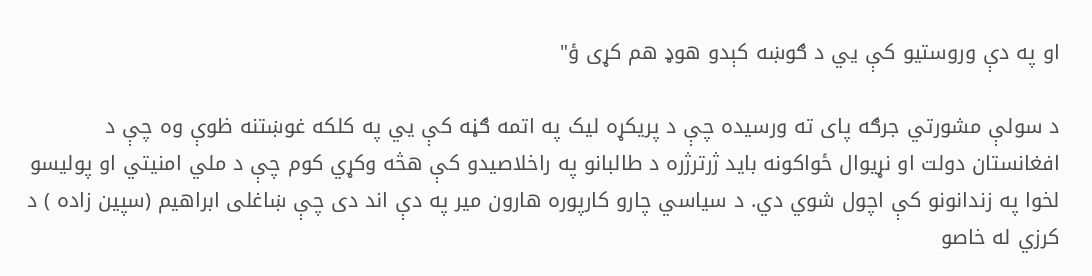او په دې وروستيو کې يي د ګوښه کېدو هوډ هم کړى ؤ"

د سولې مشورتي جرګه پاى ته ورسيده چې د پريکړه ليک په اتمه ګڼه کې يي په کلکه غوښتنه ظوې وه چې د افغانستان دولت او نړيوال ځواکونه بايد ژرترژره د طالبانو په راخلاصيدو کې هڅه وکړي کوم چې د ملي امنیتي او پوليسو لخوا په زندانونو کې اچول شوي دي. د سياسي چارو کارپوره هارون مير په دې اند دى چې ښاغلى ابراهيم (سپين زاده ) د کرزي له خاصو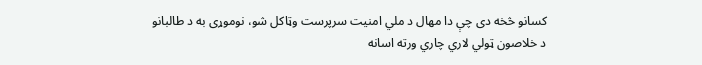کسانو څخه دى چې دا مهال د ملي امنيت سرپرست وټاکل شو، نوموړى به د طالبانو د خلاصون ټولي لاري چاري ورته اسانه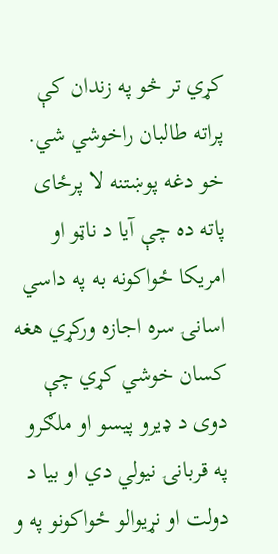کړي تر څو په زندان کې پراته طالبان راخوشي شي. خو دغه پوښتنه لا پرځاى پاته ده چې آيا د ناټو او امريکا ځواکونه به په داسي اسانۍ سره اجازه ورکړي هغه کسان خوشي کړي چې دوى د ډيرو پيسو او ملګرو په قربانۍ نيولي دي او بيا د دولت او نړيوالو ځواکونو په و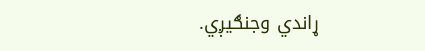ړاندي وجنګيږي.